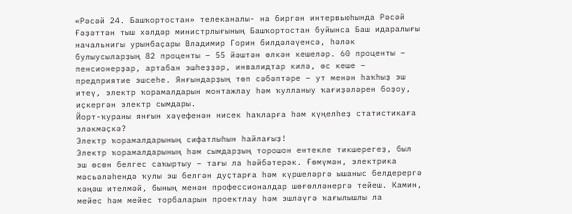«Рәсәй 24. Башҡортостан» телеканалы- на биргән интервьюһында Рәсәй Ғәҙәттән тыш хәлдәр министрлығының Башҡортостан буйынса Баш идаралығы начальнигы урынбаҫары Владимир Горин билдәләүенсә, һәләк булыусыларҙың 82 проценты – 55 йәштән өлкән кешеләр. 60 проценты – пенсионерҙар, артабан эшһеҙҙәр, инвалидтар килә, өс кеше – предприятие эшсеһе. Янғындарҙың төп сәбәптәре – ут менән һаҡһыҙ эш итеү, электр ҡорамалдарын монтажлау һәм ҡулланыу ҡағиҙәләрен боҙоу, иҫкергән электр сымдары.
Йорт-ҡураны янғын хәүефенән нисек һаҡларға һәм күңелһеҙ статистикаға эләкмәҫкә?
Электр ҡорамалдарының сифатлыһын һайлағыҙ!
Электр ҡорамалдарының һәм сымдарҙың торошон ентекле тикшерегеҙ, был эш өсөн белгес саҡыртыу – тағы ла һәйбәтерәк. Ғөмүмән, электрика мәсьәләһендә ҡулы эш белгән дуҫтарға һәм күршеләргә ышаныс белдерергә кәңәш ителмәй, бының менән профессионалдар шөғөлләнергә тейеш. Камин, мейес һәм мейес торбаларын проектлау һәм эшләүгә ҡағылышлы ла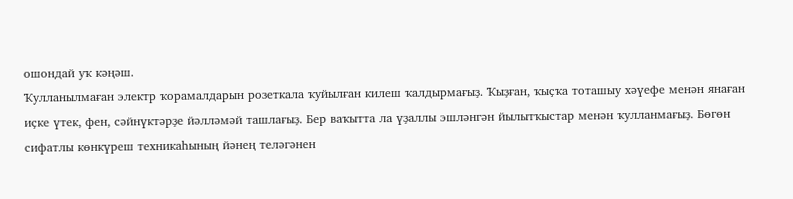ошондай уҡ кәңәш.
Ҡулланылмаған электр ҡорамалдарын розеткала ҡуйылған килеш ҡалдырмағыҙ. Ҡыҙған, ҡыҫҡа тоташыу хәүефе менән янаған иҫке үтек, фен, сәйнүктәрҙе йәлләмәй ташлағыҙ. Бер ваҡытта ла үҙаллы эшләнгән йылытҡыстар менән ҡулланмағыҙ. Бөгөн сифатлы көнкүреш техникаһының йәнең теләгәнен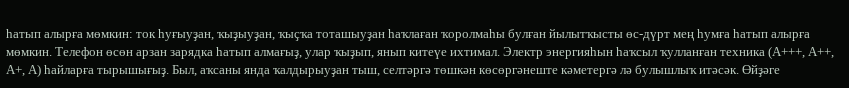һатып алырға мөмкин: ток һуғыуҙан, ҡыҙыуҙан, ҡыҫҡа тоташыуҙан һаҡлаған ҡоролмаһы булған йылытҡысты өс-дүрт мең һумға һатып алырға мөмкин. Телефон өсөн арзан зарядка һатып алмағыҙ, улар ҡыҙып, янып китеүе ихтимал. Электр энергияһын һаҡсыл ҡулланған техника (А+++, А++, А+, А) һайларға тырышығыҙ. Был, аҡсаны янда ҡалдырыуҙан тыш, селтәргә төшкән көсөргәнеште кәметергә лә булышлыҡ итәсәк. Өйҙәге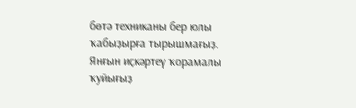бөтә техниканы бер юлы ҡабыҙырға тырышмағыҙ.
Янғын иҫкәртеү ҡорамалы ҡуйығыҙ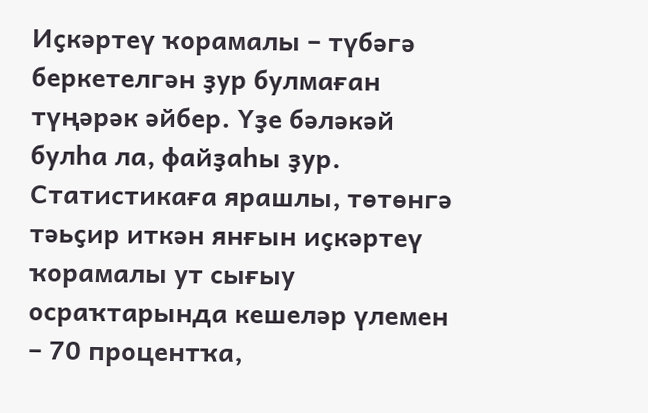Иҫкәртеү ҡорамалы – түбәгә беркетелгән ҙур булмаған түңәрәк әйбер. Үҙе бәләкәй булһа ла, файҙаһы ҙур. Статистикаға ярашлы, төтөнгә тәьҫир иткән янғын иҫкәртеү ҡорамалы ут сығыу осраҡтарында кешеләр үлемен – 70 процентҡа,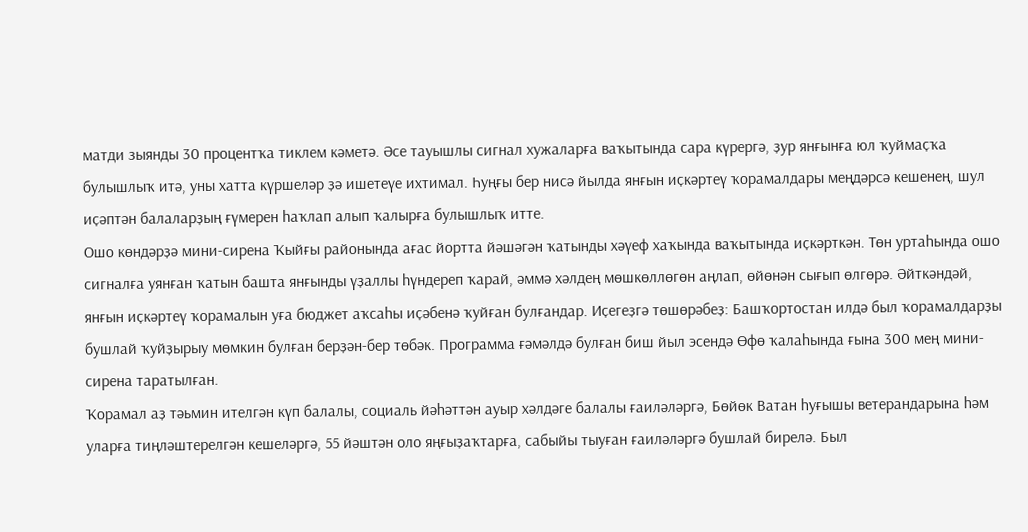матди зыянды 30 процентҡа тиклем кәметә. Әсе тауышлы сигнал хужаларға ваҡытында сара күрергә, ҙур янғынға юл ҡуймаҫҡа булышлыҡ итә, уны хатта күршеләр ҙә ишетеүе ихтимал. Һуңғы бер нисә йылда янғын иҫкәртеү ҡорамалдары меңдәрсә кешенең, шул иҫәптән балаларҙың ғүмерен һаҡлап алып ҡалырға булышлыҡ итте.
Ошо көндәрҙә мини-сирена Ҡыйғы районында ағас йортта йәшәгән ҡатынды хәүеф хаҡында ваҡытында иҫкәрткән. Төн уртаһында ошо сигналға уянған ҡатын башта янғынды үҙаллы һүндереп ҡарай, әммә хәлдең мөшкөллөгөн аңлап, өйөнән сығып өлгөрә. Әйткәндәй, янғын иҫкәртеү ҡорамалын уға бюджет аҡсаһы иҫәбенә ҡуйған булғандар. Иҫегеҙгә төшөрәбеҙ: Башҡортостан илдә был ҡорамалдарҙы бушлай ҡуйҙырыу мөмкин булған берҙән-бер төбәк. Программа ғәмәлдә булған биш йыл эсендә Өфө ҡалаһында ғына 300 мең мини-сирена таратылған.
Ҡорамал аҙ тәьмин ителгән күп балалы, социаль йәһәттән ауыр хәлдәге балалы ғаиләләргә, Бөйөк Ватан һуғышы ветерандарына һәм уларға тиңләштерелгән кешеләргә, 55 йәштән оло яңғыҙаҡтарға, сабыйы тыуған ғаиләләргә бушлай бирелә. Был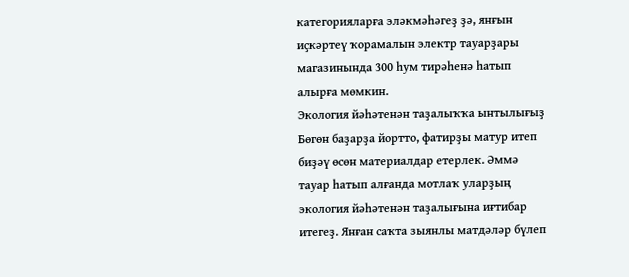категорияларға эләкмәһәгеҙ ҙә, янғын иҫкәртеү ҡорамалын электр тауарҙары магазинында 300 һум тирәһенә һатып алырға мөмкин.
Экология йәһәтенән таҙалыҡҡа ынтылығыҙ
Бөгөн баҙарҙа йортто, фатирҙы матур итеп биҙәү өсөн материалдар етерлек. Әммә тауар һатып алғанда мотлаҡ уларҙың экология йәһәтенән таҙалығына иғтибар итегеҙ. Янған саҡта зыянлы матдәләр бүлеп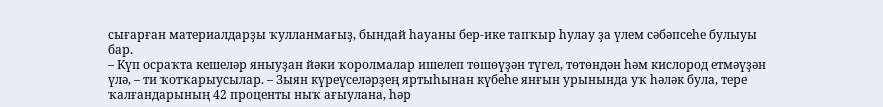сығарған материалдарҙы ҡулланмағыҙ, бындай һауаны бер-ике тапҡыр һулау ҙа үлем сәбәпсеһе булыуы бар.
– Күп осраҡта кешеләр яныуҙан йәки ҡоролмалар ишелеп төшөүҙән түгел, төтөндән һәм кислород етмәүҙән үлә, – ти ҡотҡарыусылар. – Зыян күреүселәрҙең яртыһынан күбеһе янғын урынында уҡ һәләк була, тере ҡалғандарының 42 проценты ныҡ ағыулана, һәр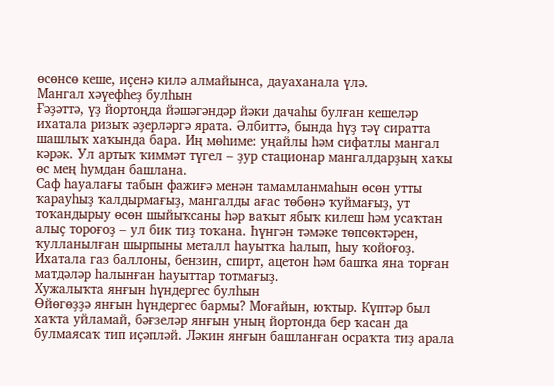өсөнсө кеше, иҫенә килә алмайынса, дауаханала үлә.
Мангал хәүефһеҙ булһын
Ғәҙәттә, үҙ йортоңда йәшәгәндәр йәки дачаһы булған кешеләр ихатала ризыҡ әҙерләргә ярата. Әлбиттә, бында һүҙ тәү сиратта шашлыҡ хаҡында бара. Иң мөһиме: уңайлы һәм сифатлы мангал кәрәк. Ул артыҡ ҡиммәт түгел – ҙур стационар мангалдарҙың хаҡы өс мең һумдан башлана.
Саф һауалағы табын фажиғә менән тамамланмаһын өсөн утты ҡарауһыҙ ҡалдырмағыҙ, мангалды ағас төбөнә ҡуймағыҙ, ут тоҡандырыу өсөн шыйыҡсаны һәр ваҡыт ябыҡ килеш һәм усаҡтан алыҫ тороғоҙ – ул бик тиҙ тоҡана. Һүнгән тәмәке төпсөктәрен, ҡулланылған шырпыны металл һауытҡа һалып, һыу ҡойоғоҙ. Ихатала газ баллоны, бензин, спирт, ацетон һәм башҡа яна торған матдәләр һалынған һауыттар тотмағыҙ.
Хужалыҡта янғын һүндергес булһын
Өйөгөҙҙә янғын һүндергес бармы? Моғайын, юҡтыр. Күптәр был хаҡта уйламай, бәғзеләр янғын уның йортонда бер ҡасан да булмаясаҡ тип иҫәпләй. Ләкин янғын башланған осраҡта тиҙ арала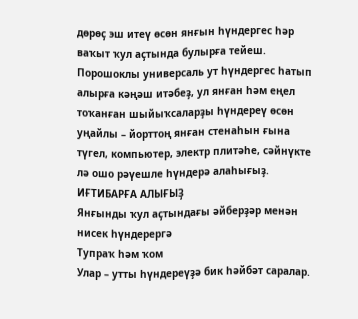дөрөҫ эш итеү өсөн янғын һүндергес һәр ваҡыт ҡул аҫтында булырға тейеш. Порошоклы универсаль ут һүндергес һатып алырға кәңәш итәбеҙ, ул янған һәм еңел тоҡанған шыйыҡсаларҙы һүндереү өсөн уңайлы – йорттоң янған стенаһын ғына түгел, компьютер, электр плитәһе, сәйнүкте лә ошо рәүешле һүндерә алаһығыҙ.
ИҒТИБАРҒА АЛЫҒЫҘ
Янғынды ҡул аҫтындағы әйберҙәр менән нисек һүндерергә
Тупраҡ һәм ҡом
Улар – утты һүндереүҙә бик һәйбәт саралар.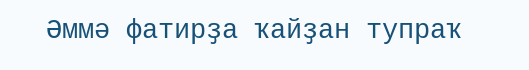Әммә фатирҙа ҡайҙан тупраҡ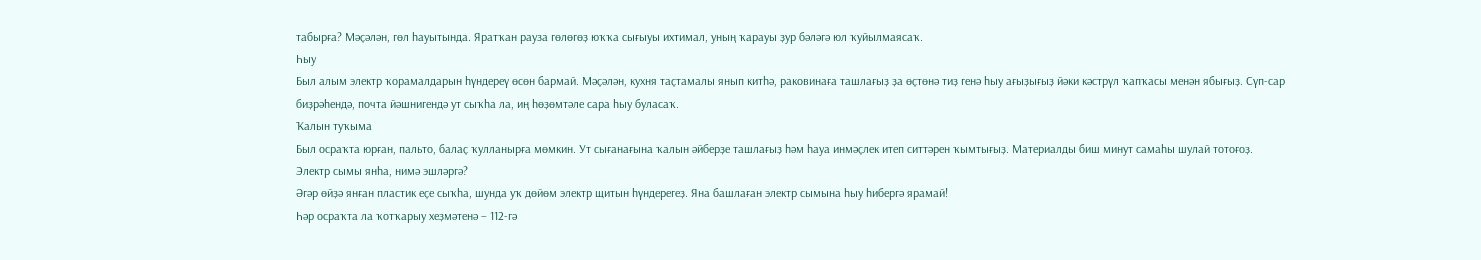табырға? Мәҫәлән, гөл һауытында. Яратҡан рауза гөлөгөҙ юҡҡа сығыуы ихтимал, уның ҡарауы ҙур бәләгә юл ҡуйылмаясаҡ.
Һыу
Был алым электр ҡорамалдарын һүндереү өсөн бармай. Мәҫәлән, кухня таҫтамалы янып китһә, раковинаға ташлағыҙ ҙа өҫтөнә тиҙ генә һыу ағыҙығыҙ йәки кәстрүл ҡапҡасы менән ябығыҙ. Сүп-сар биҙрәһендә, почта йәшнигендә ут сыҡһа ла, иң һөҙөмтәле сара һыу буласаҡ.
Ҡалын туҡыма
Был осраҡта юрған, пальто, балаҫ ҡулланырға мөмкин. Ут сығанағына ҡалын әйберҙе ташлағыҙ һәм һауа инмәҫлек итеп ситтәрен ҡымтығыҙ. Материалды биш минут самаһы шулай тотоғоҙ.
Электр сымы янһа, нимә эшләргә?
Әгәр өйҙә янған пластик еҫе сыҡһа, шунда уҡ дөйөм электр щитын һүндерегеҙ. Яна башлаған электр сымына һыу һибергә ярамай!
Һәр осраҡта ла ҡотҡарыу хеҙмәтенә – 112-гә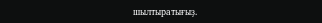шылтыратығыҙ.